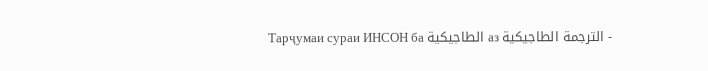Тарҷумаи сураи ИНСОН ба الطاجيكية аз الترجمة الطاجيكية -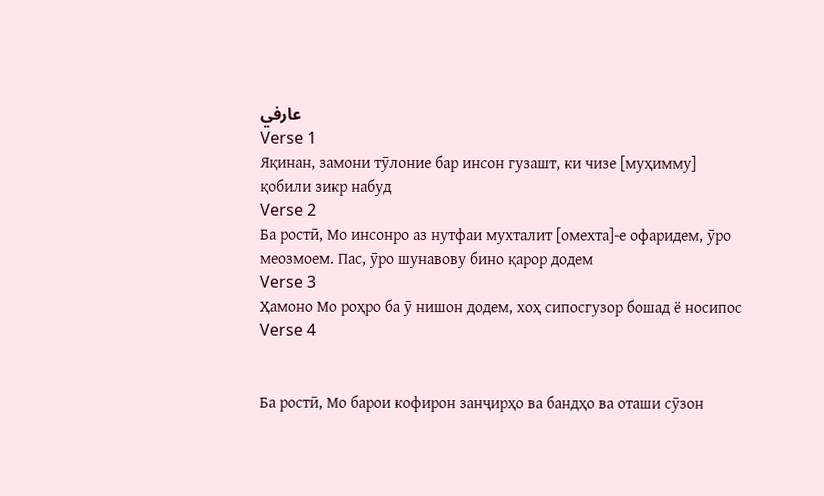عارفي
Verse 1
Яқинан, замони тӯлоние бар инсон гузашт, ки чизе [муҳимму] қобили зикр набуд
Verse 2
Ба ростӣ, Мо инсонро аз нутфаи мухталит [омехта]-е офаридем, ӯро меозмоем. Пас, ӯро шунавову бино қарор додем
Verse 3
Ҳамоно Мо роҳро ба ӯ нишон додем, хоҳ сипосгузор бошад ё носипос
Verse 4


Ба ростӣ, Мо барои кофирон занҷирҳо ва бандҳо ва оташи сӯзон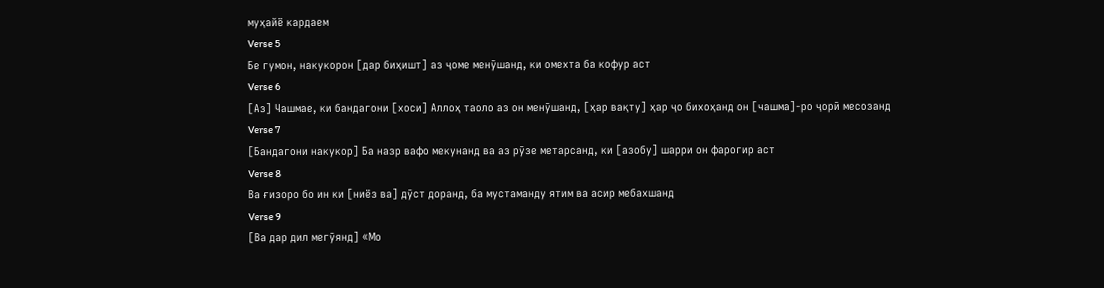муҳайё кардаем
Verse 5
Бе гумон, накукорон [дар биҳишт] аз ҷоме менӯшанд, ки омехта ба кофур аст
Verse 6
[Аз] Чашмае, ки бандагони [хоси] Аллоҳ таоло аз он менӯшанд, [ҳар вақту] ҳар ҷо бихоҳанд он [чашма]-ро ҷорӣ месозанд
Verse 7
[Бандагони накукор] Ба назр вафо мекунанд ва аз рӯзе метарсанд, ки [азобу] шарри он фарогир аст
Verse 8
Ва ғизоро бо ин ки [ниёз ва] дӯст доранд, ба мустаманду ятим ва асир мебахшанд
Verse 9
[Ва дар дил мегӯянд] «Мо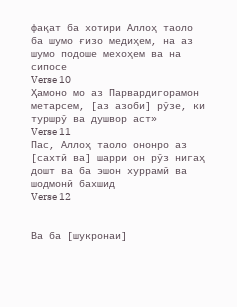фақат ба хотири Аллоҳ таоло ба шумо ғизо медиҳем, на аз шумо подоше мехоҳем ва на сипосе
Verse 10
Ҳамоно мо аз Парвардигорамон метарсем, [аз азоби] рӯзе, ки туршрӯ ва душвор аст»
Verse 11
Пас, Аллоҳ таоло ононро аз [сахтӣ ва] шарри он рӯз нигаҳ дошт ва ба эшон хуррамӣ ва шодмонӣ бахшид
Verse 12


Ва ба [шукронаи]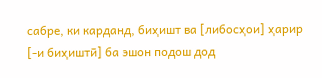сабре, ки карданд, биҳишт ва [либосҳои] ҳарир [-и биҳиштӣ] ба эшон подош дод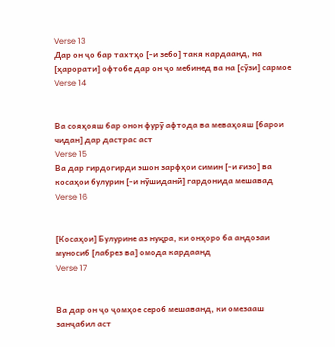Verse 13
Дар он ҷо бар тахтҳо [-и зебо] такя кардаанд, на [ҳарорати] офтобе дар он ҷо мебинед ва на [сӯзи] сармое
Verse 14


Ва сояҳояш бар онон фурӯ афтода ва меваҳояш [барои чидан] дар дастрас аст
Verse 15
Ва дар гирдогирди эшон зарфҳои симин [-и ғизо] ва косаҳои булурин [-и нӯшиданӣ] гардонида мешавад
Verse 16


[Косаҳои] Булурине аз нуқра, ки онҳоро ба андозаи муносиб [лабрез ва] омода кардаанд
Verse 17


Ва дар он ҷо ҷомҳое сероб мешаванд, ки омезааш занҷабил аст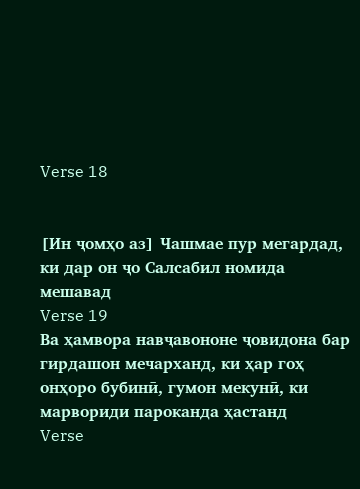Verse 18


[Ин ҷомҳо аз] Чашмае пур мегардад, ки дар он ҷо Салсабил номида мешавад
Verse 19
Ва ҳамвора навҷавононе ҷовидона бар гирдашон мечарханд, ки ҳар гоҳ онҳоро бубинӣ, гумон мекунӣ, ки марвориди пароканда ҳастанд
Verse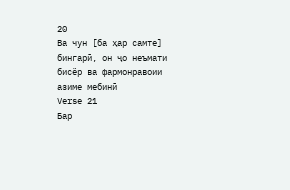20
Ва чун [ба ҳар самте] бингарӣ, он ҷо неъмати бисёр ва фармонравоии азиме мебинӣ
Verse 21
Бар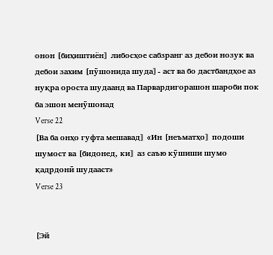онон [биҳиштиён] либосҳое сабзранг аз дебои нозук ва дебои захим [пӯшонида шуда]- аст ва бо дастбандҳое аз нуқра ороста шудаанд ва Парвардигорашон шароби пок ба эшон менӯшонад
Verse 22
[Ва ба онҳо гуфта мешавад] «Ин [неъматҳо] подоши шумост ва [бидонед, ки] аз саъю кӯшиши шумо қадрдонӣ шудааст»
Verse 23


[Эй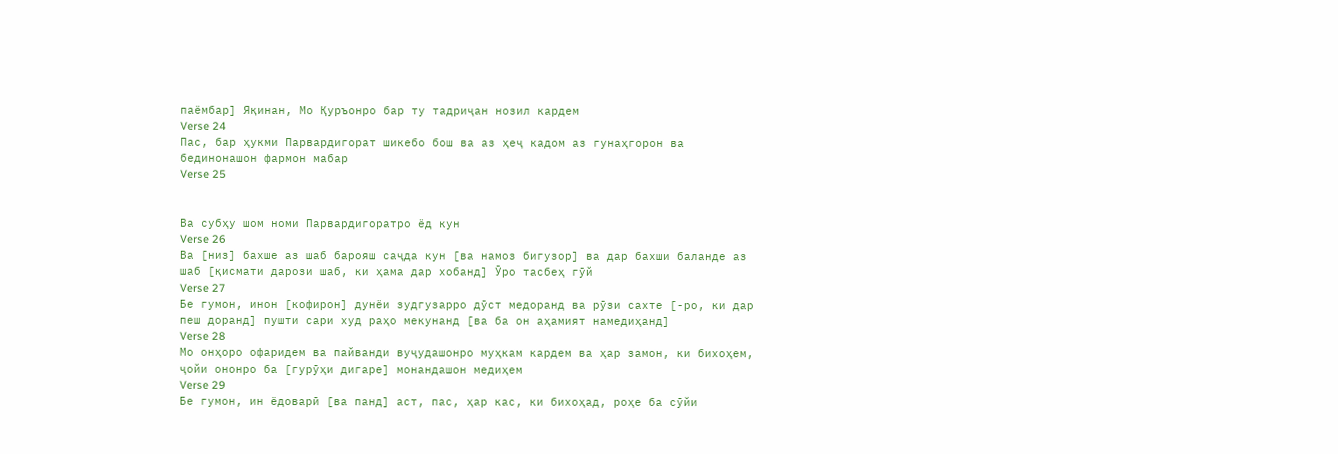паёмбар] Яқинан, Мо Қуръонро бар ту тадриҷан нозил кардем
Verse 24
Пас, бар ҳукми Парвардигорат шикебо бош ва аз ҳеҷ кадом аз гунаҳгорон ва бединонашон фармон мабар
Verse 25


Ва субҳу шом номи Парвардигоратро ёд кун
Verse 26
Ва [низ] бахше аз шаб барояш саҷда кун [ва намоз бигузор] ва дар бахши баланде аз шаб [қисмати дарози шаб, ки ҳама дар хобанд] Ӯро тасбеҳ гӯй
Verse 27
Бе гумон, инон [кофирон] дунёи зудгузарро дӯст медоранд ва рӯзи сахте [-ро, ки дар пеш доранд] пушти сари худ раҳо мекунанд [ва ба он аҳамият намедиҳанд]
Verse 28
Мо онҳоро офаридем ва пайванди вуҷудашонро муҳкам кардем ва ҳар замон, ки бихоҳем, ҷойи ононро ба [гурӯҳи дигаре] монандашон медиҳем
Verse 29
Бе гумон, ин ёдоварӣ [ва панд] аст, пас, ҳар кас, ки бихоҳад, роҳе ба сӯйи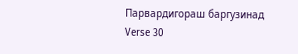Парвардигораш баргузинад
Verse 30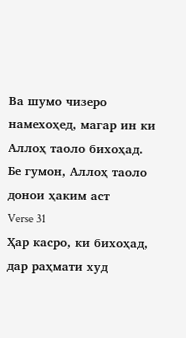Ва шумо чизеро намехоҳед, магар ин ки Аллоҳ таоло бихоҳад. Бе гумон, Аллоҳ таоло донои ҳаким аст
Verse 31
Ҳар касро, ки бихоҳад, дар раҳмати худ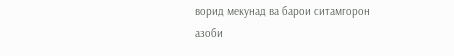ворид мекунад ва барои ситамгорон азоби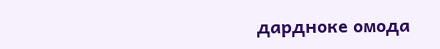дардноке омода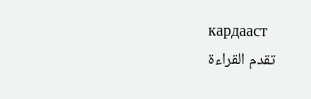кардааст
تقدم القراءة